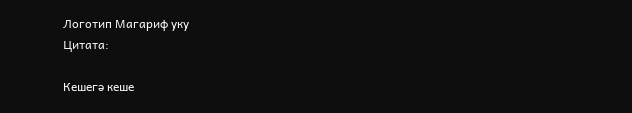Логотип Магариф уку
Цитата:

Кешегә кеше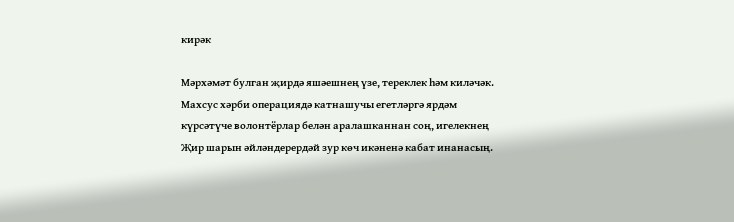кирәк

Мәрхәмәт булган җирдә яшәешнең үзе, тереклек һәм киләчәк. Махсус хәрби операциядә катнашучы егетләргә ярдәм күрсәтүче волонтёрлар белән аралашканнан соң, игелекнең Җир шарын әйләндерердәй зур көч икәненә кабат инанасың.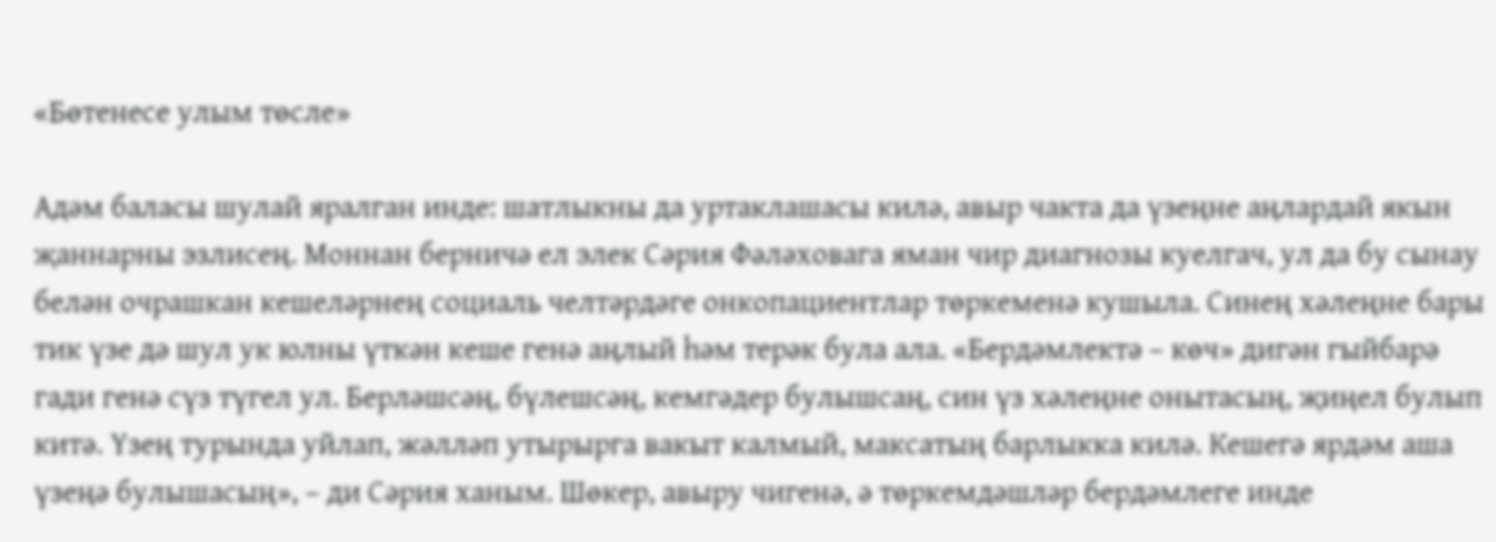«Бөтенесе улым төсле»

Адәм баласы шулай яралган инде: шатлыкны да уртаклашасы килә, авыр чакта да үзеңне аңлардай якын җаннарны эзлисең. Моннан берничә ел элек Сәрия Фәләховага яман чир диагнозы куелгач, ул да бу сынау белән очрашкан кешеләрнең социаль челтәрдәге онкопациентлар төркеменә кушыла. Синең хәлеңне бары тик үзе дә шул ук юлны үткән кеше генә аңлый һәм терәк була ала. «Бердәмлектә – көч» дигән гыйбарә гади генә сүз түгел ул. Берләшсәң, бүлешсәң, кемгәдер булышсаң, син үз хәлеңне онытасың, җиңел булып китә. Үзең турында уйлап, жәлләп утырырга вакыт калмый, максатың барлыкка килә. Кешегә ярдәм аша үзеңә булышасың», – ди Сәрия ханым. Шөкер, авыру чигенә, ә төркемдәшләр бердәмлеге инде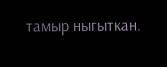тамыр ныгыткан.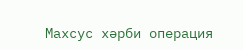Махсус хәрби операция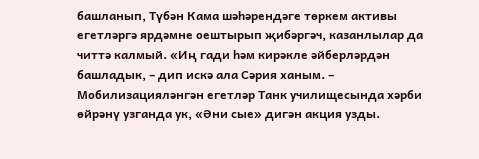башланып, Түбән Кама шәһәрендәге төркем активы егетләргә ярдәмне оештырып җибәргәч, казанлылар да читтә калмый. «Иң гади һәм кирәкле әйберләрдән башладык, – дип искә ала Сәрия ханым. – Мобилизацияләнгән егетләр Танк училищесында хәрби өйрәнү узганда ук, «Әни сые» дигән акция узды.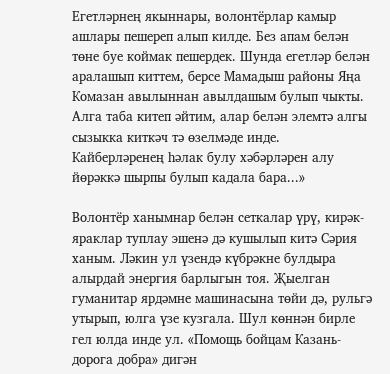Егетләрнең якыннары, волонтёрлар камыр ашлары пешереп алып килде. Без апам белән төне буе коймак пешердек. Шунда егетләр белән аралашып киттем, берсе Мамадыш районы Яңа Комазан авылыннан авылдашым булып чыкты. Алга таба китеп әйтим, алар белән элемтә алгы сызыкка киткәч тә өзелмәде инде. Кайберләренең һәлак булу хәбәрләрен алу йөрәккә шырпы булып кадала бара...»

Волонтёр ханымнар белән сеткалар үрү, кирәк-яраклар туплау эшенә дә кушылып китә Сәрия ханым. Ләкин ул үзендә күбрәкне булдыра алырдай энергия барлыгын тоя. Җыелган гуманитар ярдәмне машинасына төйи дә, рульгә утырып, юлга үзе кузгала. Шул көннән бирле гел юлда инде ул. «Помощь бойцам Казань-дорога добра» дигән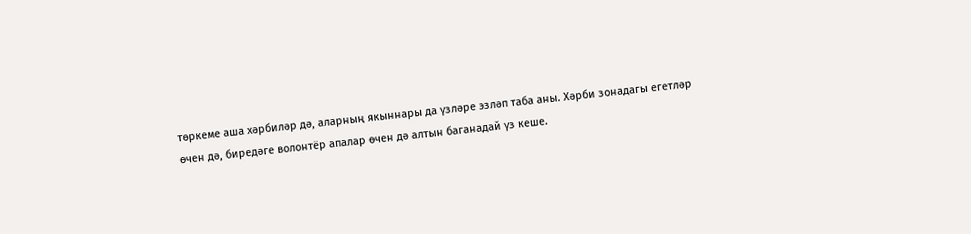төркеме аша хәрбиләр дә, аларның якыннары да үзләре эзләп таба аны. Хәрби зонадагы егетләр өчен дә, биредәге волонтёр апалар өчен дә алтын баганадай үз кеше.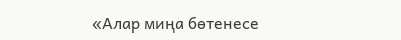«Алар миңа бөтенесе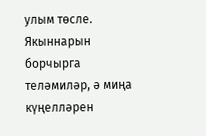улым төсле. Якыннарын борчырга теләмиләр, ә миңа күңелләрен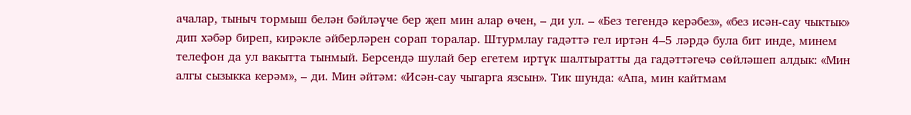ачалар, тыныч тормыш белән бәйләүче бер җеп мин алар өчен, – ди ул. – «Без тегендә керәбез», «без исән-сау чыктык» дип хәбәр биреп, кирәкле әйберләрен сорап торалар. Штурмлау гадәттә гел иртән 4–5 ләрдә була бит инде, минем телефон да ул вакытта тынмый. Берсендә шулай бер егетем иртүк шалтыратты да гадәттәгечә сөйләшеп алдык: «Мин алгы сызыкка керәм», – ди. Мин әйтәм: «Исән-сау чыгарга язсын». Тик шунда: «Апа, мин кайтмам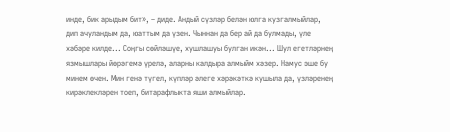инде, бик арыдым бит», – диде. Андый сүзләр белән юлга кузгалмыйлар, дип ачуландым да, юаттым да үзен. Чыннан да бер ай да булмады, үле хәбәре килде... Соңгы сөйләшүе, хушлашуы булган икән... Шул егетләрнең язмышлары йөрәгемә үрелә, аларны калдыра алмыйм хәзер. Намус эше бу минем өчен. Мин генә түгел, күпләр әлеге хәрәкәткә кушыла да, үзләренең кирәклекләрен тоеп, битарафлыкта яши алмыйлар.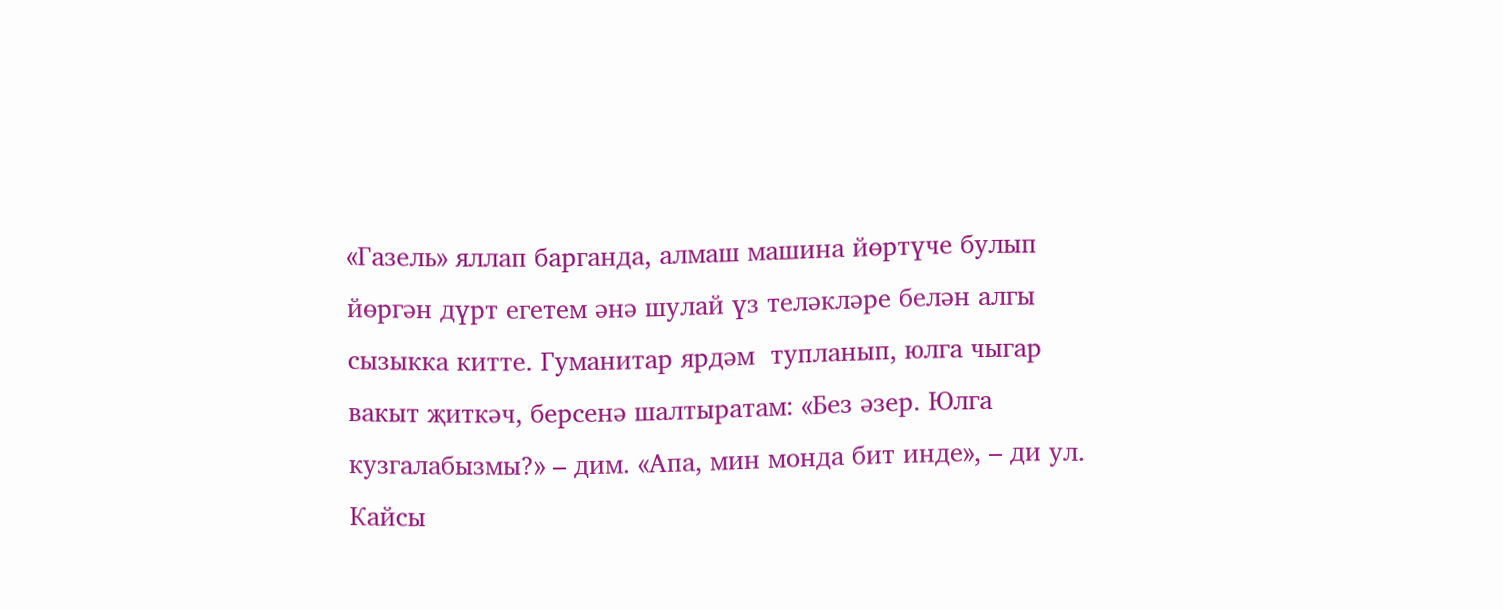«Газель» яллап барганда, алмаш машина йөртүче булып йөргән дүрт егетем әнә шулай үз теләкләре белән алгы сызыкка китте. Гуманитар ярдәм  тупланып, юлга чыгар вакыт җиткәч, берсенә шалтыратам: «Без әзер. Юлга кузгалабызмы?» – дим. «Апа, мин монда бит инде», – ди ул. Кайсы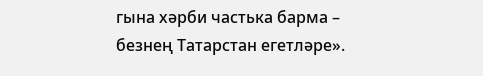гына хәрби частька барма – безнең Татарстан егетләре».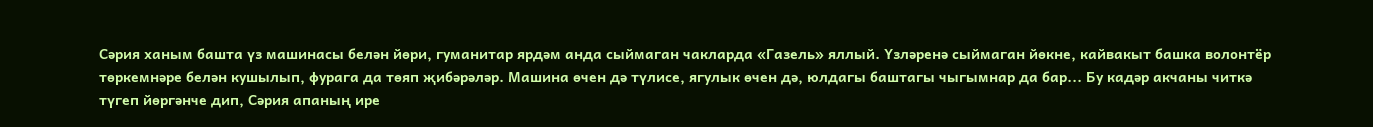Сәрия ханым башта үз машинасы белән йөри, гуманитар ярдәм анда сыймаган чакларда «Газель» яллый. Үзләренә сыймаган йөкне, кайвакыт башка волонтёр төркемнәре белән кушылып, фурага да төяп җибәрәләр. Машина өчен дә түлисе, ягулык өчен дә, юлдагы баштагы чыгымнар да бар... Бу кадәр акчаны читкә түгеп йөргәнче дип, Сәрия апаның ире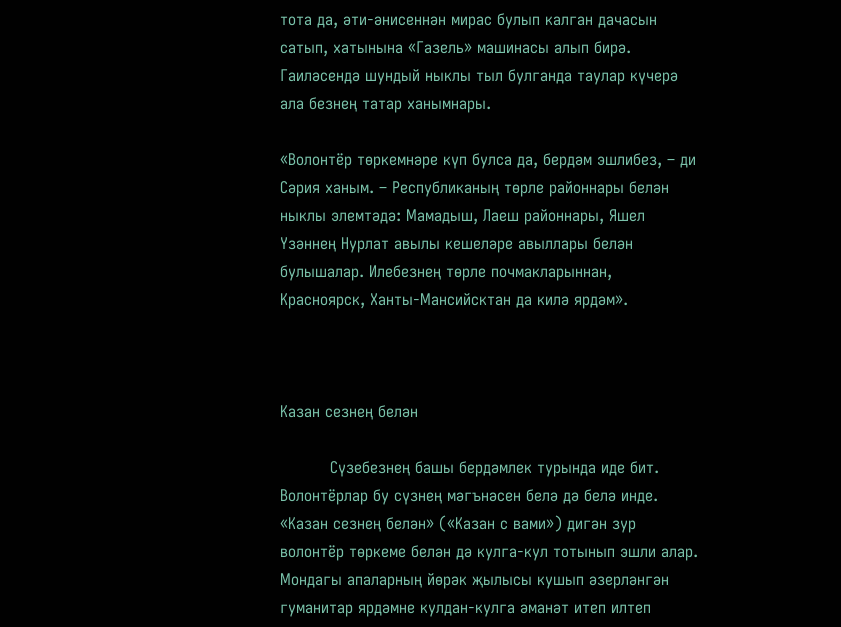тота да, әти-әнисеннән мирас булып калган дачасын сатып, хатынына «Газель» машинасы алып бирә. Гаиләсендә шундый ныклы тыл булганда таулар күчерә ала безнең татар ханымнары.

«Волонтёр төркемнәре күп булса да, бердәм эшлибез, – ди Сәрия ханым. – Республиканың төрле районнары белән ныклы элемтәдә: Мамадыш, Лаеш районнары, Яшел Үзәннең Нурлат авылы кешеләре авыллары белән булышалар. Илебезнең төрле почмакларыннан, Красноярск, Ханты-Мансийсктан да килә ярдәм».



Казан сезнең белән

          Сүзебезнең башы бердәмлек турында иде бит. Волонтёрлар бу сүзнең мәгънәсен белә дә белә инде. «Казан сезнең белән» («Казан с вами») дигән зур волонтёр төркеме белән дә кулга-кул тотынып эшли алар. Мондагы апаларның йөрәк җылысы кушып әзерләнгән гуманитар ярдәмне кулдан-кулга әманәт итеп илтеп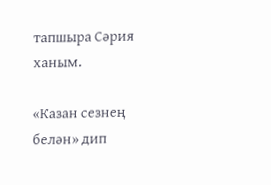тапшыра Сәрия ханым.

«Казан сезнең белән» дип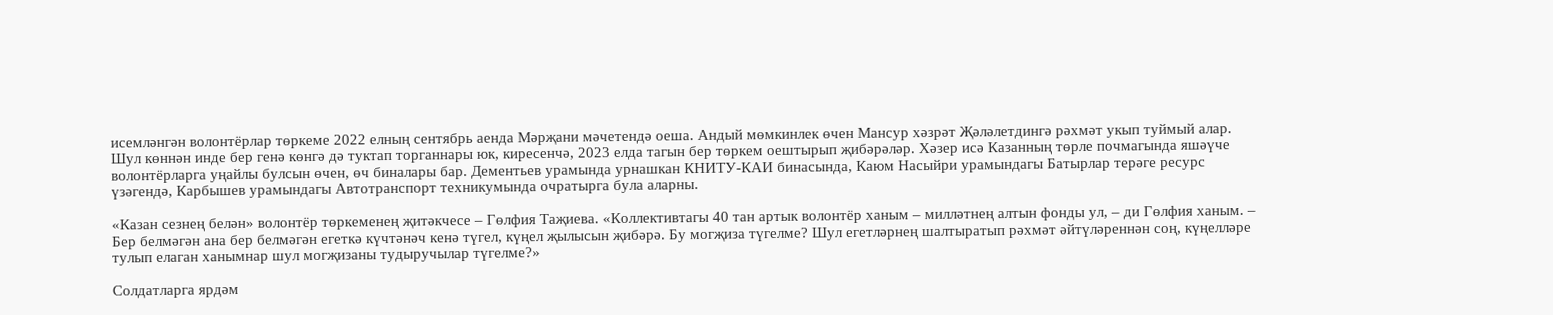исемләнгән волонтёрлар төркеме 2022 елның сентябрь аенда Мәрҗани мәчетендә оеша. Андый мөмкинлек өчен Мансур хәзрәт Җәләлетдингә рәхмәт укып туймый алар. Шул көннән инде бер генә көнгә дә туктап торганнары юк, киресенчә, 2023 елда тагын бер төркем оештырып җибәрәләр. Хәзер исә Казанның төрле почмагында яшәүче волонтёрларга уңайлы булсын өчен, өч биналары бар. Дементьев урамында урнашкан КНИТУ-КАИ бинасында, Каюм Насыйри урамындагы Батырлар терәге ресурс үзәгендә, Карбышев урамындагы Автотранспорт техникумында очратырга була аларны.

«Казан сезнең белән» волонтёр төркеменең җитәкчесе – Гөлфия Таҗиева. «Коллективтагы 40 тан артык волонтёр ханым – милләтнең алтын фонды ул, – ди Гөлфия ханым. – Бер белмәгән ана бер белмәгән егеткә күчтәнәч кенә түгел, күңел җылысын җибәрә. Бу могҗиза түгелме? Шул егетләрнең шалтыратып рәхмәт әйтүләреннән соң, күңелләре тулып елаган ханымнар шул могҗизаны тудыручылар түгелме?»

Солдатларга ярдәм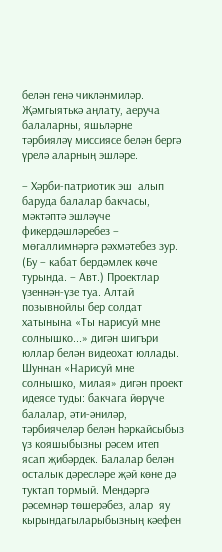белән генә чикләнмиләр. Җәмгыятькә аңлату, аеруча балаларны, яшьләрне тәрбияләү миссиясе белән бергә үрелә аларның эшләре.

– Хәрби-патриотик эш  алып баруда балалар бакчасы, мәктәптә эшләүче фикердәшләребез – мөгаллимнәргә рәхмәтебез зур. (Бу – кабат бердәмлек көче турында. – Авт.) Проектлар үзеннән-үзе туа. Алтай позывнойлы бер солдат хатынына «Ты нарисуй мне солнышко...» дигән шигъри юллар белән видеохат юллады. Шуннан «Нарисуй мне солнышко, милая» дигән проект идеясе туды: бакчага йөрүче балалар, әти-әниләр, тәрбиячеләр белән һәркайсыбыз үз кояшыбызны рәсем итеп ясап җибәрдек. Балалар белән осталык дәресләре җәй көне дә туктап тормый. Мендәргә рәсемнәр төшерәбез, алар  яу кырындагыларыбызның кәефен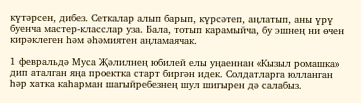күтәрсен, дибез. Сеткалар алып барып, күрсәтеп, аңлатып, аны үрү буенча мастер-класслар уза. Бала, тотып карамыйча, бу эшнең ни өчен кирәклеген һәм әһәмиятен аңламаячак.

1 февральдә Муса Җәлилнең юбилей елы уңаеннан «Кызыл ромашка» дип аталган яңа проектка старт биргән идек. Солдатларга юлланган һәр хатка каһарман шагыйребезнең шул шигырен дә салабыз.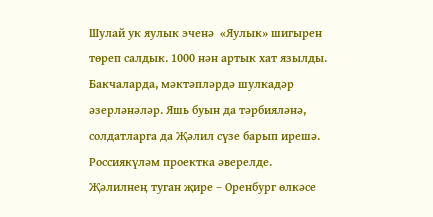Шулай ук яулык эченә  «Яулык» шигырен төреп салдык. 1000 нән артык хат язылды. Бакчаларда, мәктәпләрдә шулкадәр әзерләнәләр. Яшь буын да тәрбияләнә, солдатларга да Җәлил сүзе барып ирешә. Россиякүләм проектка әверелде. Җәлилнең туган җире – Оренбург өлкәсе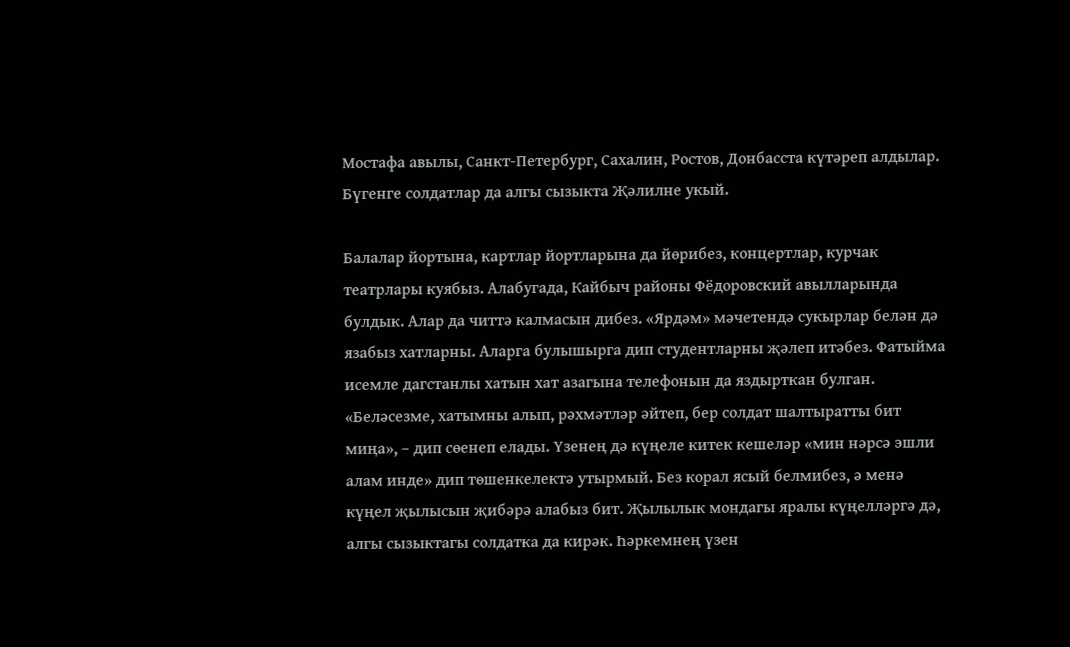Мостафа авылы, Санкт-Петербург, Сахалин, Ростов, Донбасста күтәреп алдылар. Бүгенге солдатлар да алгы сызыкта Җәлилне укый.

Балалар йортына, картлар йортларына да йөрибез, концертлар, курчак театрлары куябыз. Алабугада, Кайбыч районы Фёдоровский авылларында булдык. Алар да читтә калмасын дибез. «Ярдәм» мәчетендә сукырлар белән дә язабыз хатларны. Аларга булышырга дип студентларны җәлеп итәбез. Фатыйма исемле дагстанлы хатын хат азагына телефонын да яздырткан булган. «Беләсезме, хатымны алып, рәхмәтләр әйтеп, бер солдат шалтыратты бит миңа», – дип сөенеп елады. Үзенең дә күңеле китек кешеләр «мин нәрсә эшли алам инде» дип төшенкелектә утырмый. Без корал ясый белмибез, ә менә күңел җылысын җибәрә алабыз бит. Җылылык мондагы яралы күңелләргә дә, алгы сызыктагы солдатка да кирәк. Һәркемнең үзен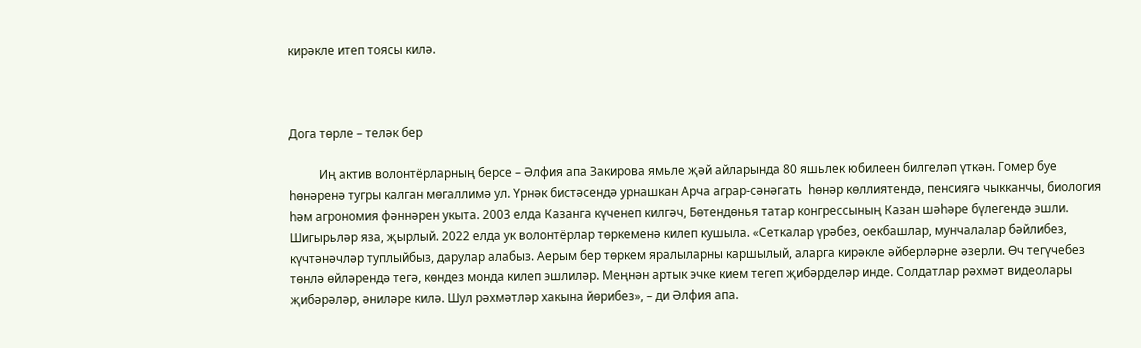кирәкле итеп тоясы килә.



Дога төрле – теләк бер

          Иң актив волонтёрларның берсе – Әлфия апа Закирова ямьле җәй айларында 80 яшьлек юбилеен билгеләп үткән. Гомер буе һөнәренә тугры калган мөгаллимә ул. Үрнәк бистәсендә урнашкан Арча аграр-сәнәгать  һөнәр көллиятендә, пенсиягә чыкканчы, биология һәм агрономия фәннәрен укыта. 2003 елда Казанга күченеп килгәч, Бөтендөнья татар конгрессының Казан шәһәре бүлегендә эшли. Шигырьләр яза, җырлый. 2022 елда ук волонтёрлар төркеменә килеп кушыла. «Сеткалар үрәбез, оекбашлар, мунчалалар бәйлибез, күчтәнәчләр туплыйбыз, дарулар алабыз. Аерым бер төркем яралыларны каршылый, аларга кирәкле әйберләрне әзерли. Өч тегүчебез төнлә өйләрендә тегә, көндез монда килеп эшлиләр. Меңнән артык эчке кием тегеп җибәрделәр инде. Солдатлар рәхмәт видеолары җибәрәләр, әниләре килә. Шул рәхмәтләр хакына йөрибез», – ди Әлфия апа.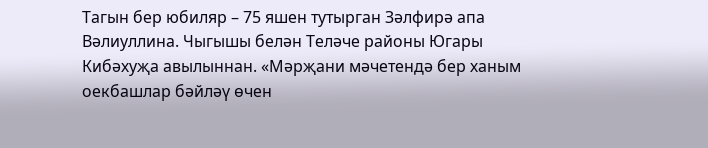Тагын бер юбиляр – 75 яшен тутырган Зәлфирә апа Вәлиуллина. Чыгышы белән Теләче районы Югары Кибәхуҗа авылыннан. «Мәрҗани мәчетендә бер ханым оекбашлар бәйләү өчен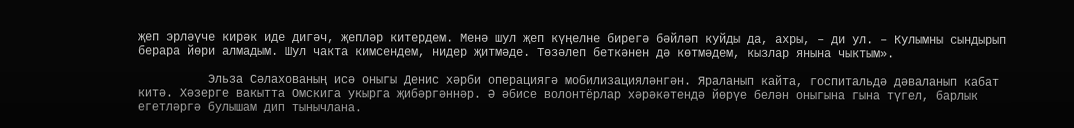җеп эрләүче кирәк иде дигәч, җепләр китердем. Менә шул җеп күңелне бирегә бәйләп куйды да, ахры, – ди ул. – Кулымны сындырып берара йөри алмадым. Шул чакта кимсендем, нидер җитмәде. Төзәлеп беткәнен дә көтмәдем, кызлар янына чыктым».

          Эльза Сәлахованың исә оныгы Денис хәрби операциягә мобилизацияләнгән. Яраланып кайта, госпитальдә дәваланып кабат китә. Хәзерге вакытта Омскига укырга җибәргәннәр. Ә әбисе волонтёрлар хәрәкәтендә йөрүе белән оныгына гына түгел, барлык егетләргә булышам дип тынычлана.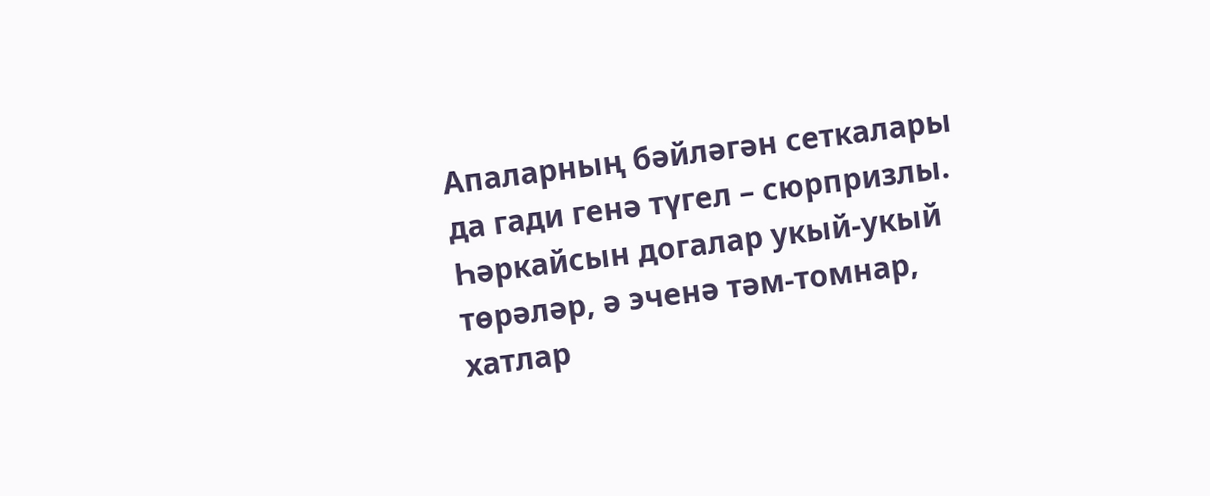Апаларның бәйләгән сеткалары да гади генә түгел – сюрпризлы. Һәркайсын догалар укый-укый төрәләр, ә эченә тәм-томнар, хатлар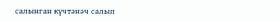салынган күчтәнәч салып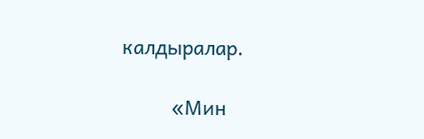калдыралар.

          «Мин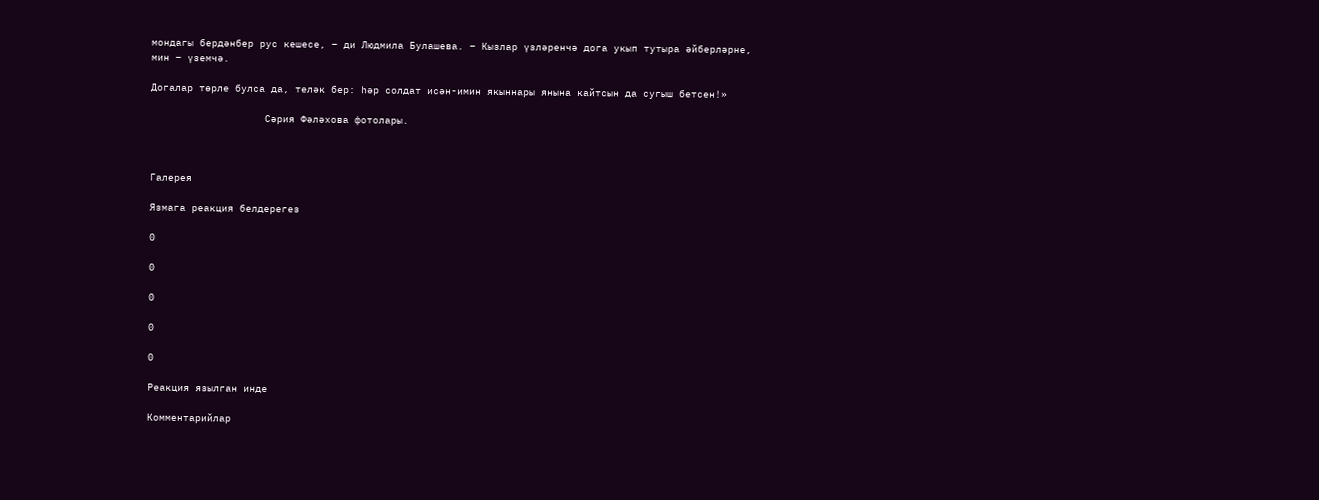мондагы бердәнбер рус кешесе, – ди Людмила Булашева. – Кызлар үзләренчә дога укып тутыра әйберләрне, мин – үземчә.

Догалар төрле булса да, теләк бер: һәр солдат исән-имин якыннары янына кайтсын да сугыш бетсен!»

                   Сәрия Фәләхова фотолары.



Галерея

Язмага реакция белдерегез

0

0

0

0

0

Реакция язылган инде

Комментарийлар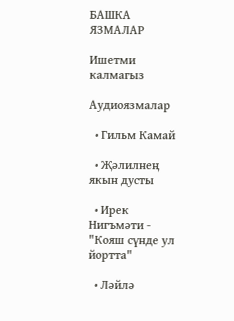БАШКА ЯЗМАЛАР

Ишетми калмагыз

Аудиоязмалар

  • Гильм Камай

  • Җәлилнең якын дусты

  • Ирек Нигъмәти - "Кояш сүнде ул йортта"

  • Ләйлә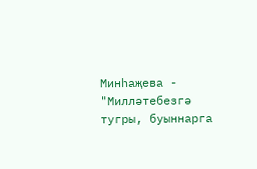Минһаҗева - "Милләтебезгә тугры, буыннарга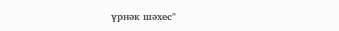үрнәк шәхес"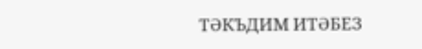ТӘКЪДИМ ИТӘБЕЗ